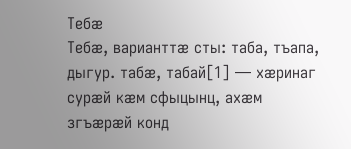Тебæ
Тебæ, варианттæ сты: таба, тъапа, дыгур. табæ, табай[1] — хæринаг сурæй кæм сфыцынц, ахæм згъæрæй конд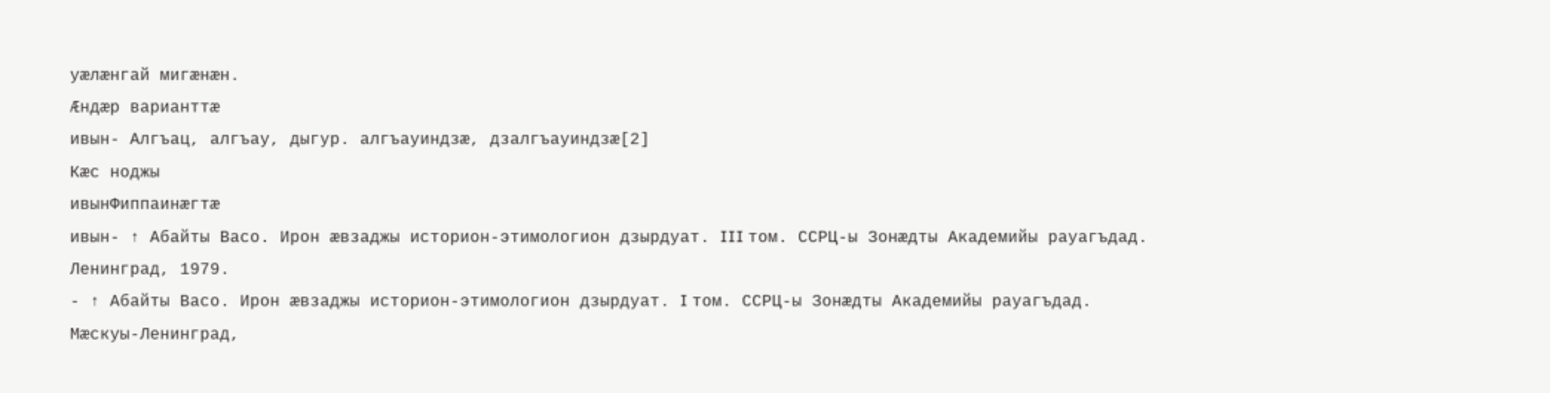уæлæнгай мигæнæн.
Æндæр варианттæ
ивын- Алгъац, алгъау, дыгур. алгъауиндзæ, дзалгъауиндзæ[2]
Кæс ноджы
ивынФиппаинæгтæ
ивын- ↑ Абайты Васо. Ирон æвзаджы историон-этимологион дзырдуат. III том. ССРЦ-ы Зонæдты Академийы рауагъдад. Ленинград, 1979.
- ↑ Абайты Васо. Ирон æвзаджы историон-этимологион дзырдуат. I том. ССРЦ-ы Зонæдты Академийы рауагъдад. Мæскуы-Ленинград,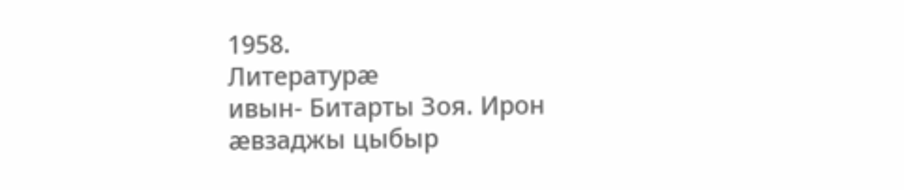1958.
Литературæ
ивын- Битарты Зоя. Ирон æвзаджы цыбыр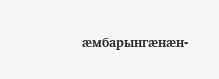æмбарынгæнæн-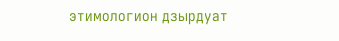этимологион дзырдуат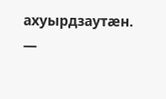ахуырдзаутæн. —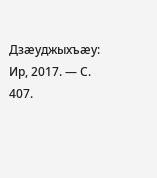Дзæуджыхъæу: Ир, 2017. — С. 407.